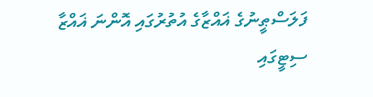ފަލަސްޠީނުގެ ޣައްޒާގެ އުތުރުގައި އޮންނަ ޣައްޒާ ސިޓީގައި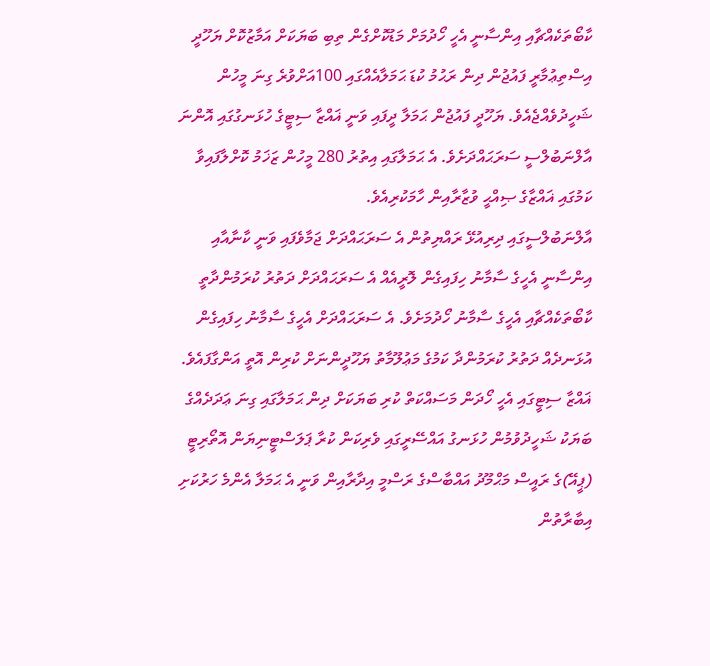ކާބޯތަކެއްޗާއި އިންސާނީ އެހީ ހޯދުމަށް މަޑުކޮށްގެން ތިބި ބަޔަކަށް އަމާޒުކޮށް ޔަހޫދީ އިސްތިޢުމާރީ ފައުޖުން ދިން ރަޙުމު ކުޑަ ޙަމަލާއެއްގައި 100އަށްވުރެ ގިނަ މީހުން ޝަހީދުވެއްޖެއެވެ. ޔަހޫދީ ފައުޖުން ޙަމަލާ ދީފައި ވަނީ ޣައްޒާ ސިޓީގެ ހުޅަނގުގައި އޮންނަ އާލްނަބުލްސީ ސަރަޙައްދަށެވެ. އެ ޙަމަލާގައި އިތުރު 280 މީހުން ޒަޚަމު ކޮށްލާފައިވާ ކަމުގައި ޣައްޒާގެ ޞިއްޙީ ވުޒާރާއިން ހާމަކުރިއެވެ.
އާލްނަބުލްސީގައި ދިރިއުޅޭ ރައްޔިތުން އެ ސަރަޙައްދަށް ޖަމާވެފައި ވަނީ ކާނާއާއި އިންސާނީ އެހީގެ ސާމާނު ހިފައިގެން ލޮރީއެއް އެ ސަރަޙައްދަށް ދަތުރު ކުރަމުންދާތީ ކާބޯތަކެއްޗާއި އެހީގެ ސާމާނު ހޯދުމަށެވެ. އެ ސަރަޙައްދަށް އެހީގެ ސާމާނު ހިފައިގެން އުޅަނދެއް ދަތުރު ކުރަމުންދާ ކަމުގެ މަޢުލޫމާތު ޔަހޫދީންނަށް ކުރިން އޮތީ އަންގާފައެވެ.
ޣައްޒާ ސިޓީގައި އެހީ ހޯދަން މަސައްކަތް ކުރި ބަޔަކަށް ދިން ޙަމަލާގައި ގިނަ ޢަދަދެއްގެ ބަޔަކު ޝަހީދުވުމުން ހުޅަނގު އައްސޭރީގައި ވެރިކަން ކުރާ ޕަލަސްޓީނިޔަން އޮތޯރިޓީ (ޕީއޭ)ގެ ރައީސް މަޙްމޫދު އައްބާސްގެ ރަސްމީ އިދާރާއިން ވަނީ އެ ޙަމަލާ އެންމެ ހަރުކަށި އިބާރާތުން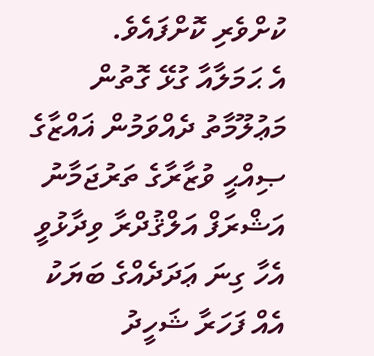ކުށްވެރި ކޮށްފައެވެ.
އެ ޙަމަލާއާ ގުޅޭ ގޮތުން މަޢުލޫމާތު ދެއްވަމުން ޣައްޒާގެ ޞިއްޙީ ވުޒާރާގެ ތަރުޖަމާނު އަޝްރަފް އަލްޤުދްރާ ވިދާޅުވީ އެހާ ގިނަ ޢަދަދެއްގެ ބަޔަކު އެއް ފަހަރާ ޝަހީދު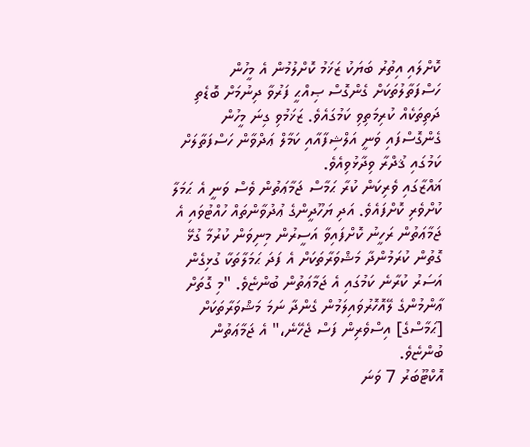ކޮށްލައި އިތުރު ބަޔަކު ޒަޚަމު ކޮށްލުމުން އެ މީހުން ހަސްފަތާލުތަކަށް ގެންގޮސް ޞިއްޙީ ފަރުވާ ދިނުމަށް ބޮޑެތި ދަތިތަކެއް ކުރިމަތިވި ކަމުގައެވެ. ޒަޚަމުވި ގިނަ މީހުން ގެންގޮސްފައި ވަނީ އަލްޝިފާއާއި ކަމާލް ޢަދްވާން ހަސްފަތާލަށް ކަމުގައި ޤުދްރާ ވިދާޅުވިއެވެ.
ޣައްޒާގައި ވެރިކަން ކުރާ ޙަމާސް ޖަމާޢަތުން ވެސް ވަނީ އެ ޙަމަލާ ކުށްވެރި ކޮށްފައެވެ. އަދި ޔަހޫދީންގެ ޢުދުވާންތައް ހުއްޓުވައި އެ ޖަމާޢަތުން ރަހީނު ކޮށްފައިވާ އަސީރުން މިނިވަން ކުރުމާ ގުޅޭ ގޮތުން ކުރަމުންދާ މަޝްވަރާތަކަށް އެ ފަދަ ޙަމަލާތަކާ ގުޅިގެން އަސަރު ކުރާނެ ކަމުގައި އެ ޖަމާޢަތުން ބުންޏެވެ. "މި ގޮތަށް ޢާންމުންގެ ލޭއޮހޮރުވައިލަމުން ގެންދާ ނަމަ މަޝްވަރާތަކަށް [ޙަމާސްގެ] އިސްވެރިން ފަސް ޖެހޭނެ،" އެ ޖަމާޢަތުން ބުންޏެވެ.
އޮކްޓޫބަރު 7 ވަނަ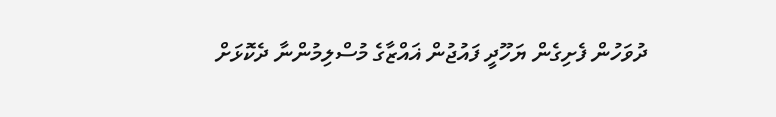ދުވަހުން ފެށިގެން ޔަހޫދީ ފައުޖުން ޣައްޒާގެ މުސްލިމުންނާ ދެކޮޅަށް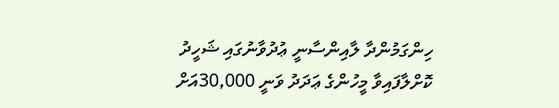ހިންގަމުންދާ ލާއިންސާނީ ޢުދުވާނުގައި ޝަހީދު ކޮށްލާފައިވާ މީހުންގެ ޢަދަދު ވަނީ 30,000އަށް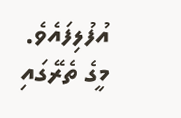އުފުލިފައެވެ. މީގެ ތެރޭގައި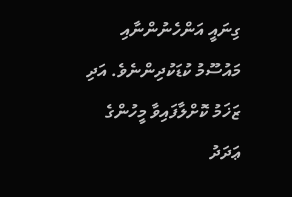ގިނައީ އަންހެނުންނާއި މައުސޫމު ކުޑަކުދިންނެވެ. އަދި ޒަޚަމު ކޮށްލާފައިވާ މީހުންގެ ޢަދަދު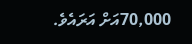70,000އަށް އަރައެވެ.